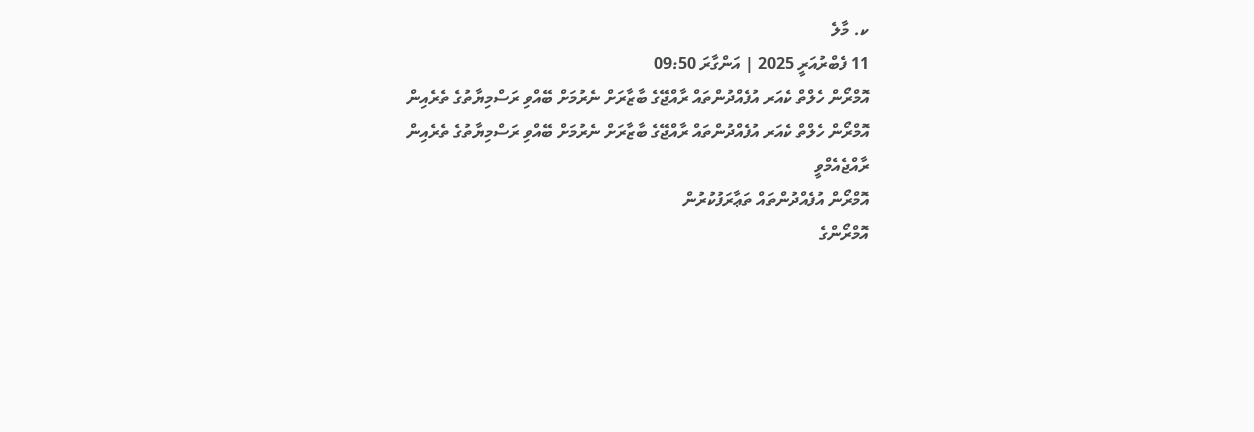ކ. މާލެ
11 ފެބްރުއަރީ 2025 | އަންގާރަ 09:50
އޮމްރޯން ހެލްތް ކެއަރ އުފެއްދުންތައް ރާއްޖޭގެ ބާޒާރަށް ނެރުމަށް ބޭއްވި ރަސްމިޔާތުގެ ތެރެއިން
އޮމްރޯން ހެލްތް ކެއަރ އުފެއްދުންތައް ރާއްޖޭގެ ބާޒާރަށް ނެރުމަށް ބޭއްވި ރަސްމިޔާތުގެ ތެރެއިން
ރާއްޖެއެމްވީ
އޮމްރޯން އުފެއްދުންތައް ތަޢާރަފުކުރުން
އޮމްރޯންގެ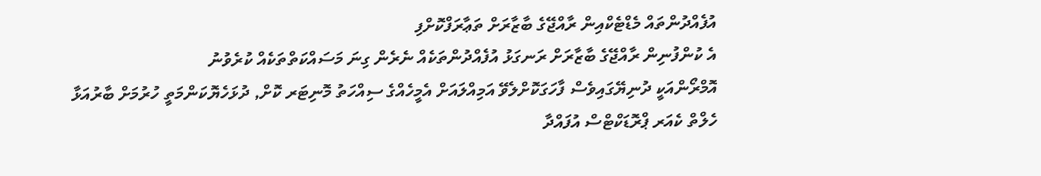އުފެއްދުންތައް މެޑްޓެކްއިން ރާއްޖޭގެ ބާޒާރަށް ތަޢާރަފްކޮށްފި
އެ ކުންފުނިން ރާއްޖޭގެ ބާޒާރަށް ރަނގަޅު އުފެއްދުންތަކެއް ނެރެން ގިނަ މަސައްކަތްތަކެއް ކުރެވުނު
އޮމްރޯންއަކީ ދުނިޔޭގައިވެސް ފާހަގަކޮށްލެވޭ އަމިއްލައަށް އެމީހެއްގެ ސިއްހަތު މޮނިޓަރ ކޮށް, ދުޅަހެޔޮކަންމަތީ ހުރުމަށް ބާރުއަޅާ ހެލްތް ކެއަރ ޕްރޮޑަކްޓްސް އުފައްދާ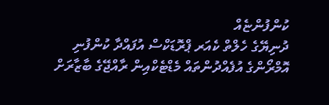ކުންފުންޏެއް
ދުނިޔޭގެ ހެލްތް ކެއަރ ޕްރޮޑަކްސް އުފައްދާ ކުންފުނި އޮމްރޯންގެ އުފެއްދުންތައް މެޑްޓެކްއިން ރާއްޖޭގެ ބާޒާރަށް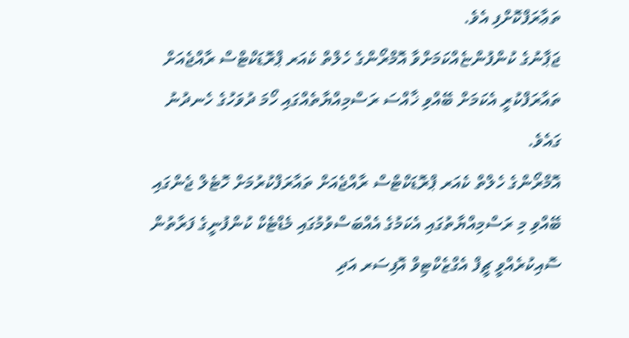ތަޢާރަފްކޮށްފި އެވެ.
ޖަޕާނުގެ ކުންފުންޏެއްކަމަށްވާ އޮމްރޯންގެ ހެލްތް ކެއަރ ޕްރޮޑަކްޓްސް ރާއްޖެއަށް ތައާރަފްކުރީ އެކަމަށް ބޭއްވި ޚާއްސަ ރަސްމިއްޔާތެއްގައި ހޯމަ ދުވަހުގެ ހެނދުނު ގައެވެ.
އޮމްރޯންގެ ހެލްތް ކެއަރ ޕްރޮޑަކްޓްސް ރާއްޖެއަށް ތައާރަފްކުރުމަށް ހޮޓެލް ޖެންގައި ބޭއްވި މި ރަސްމިއްޔާތުގައި އެކަމުގެ އެއްބަސްވުމުގައި މެޑްޓެކް ކުންފުނީގެ ފަރާތުން ސޮއިކުރެއްވީ ޗީފް އެގްޒެކްޓިވް އޮފިސަރ އަދި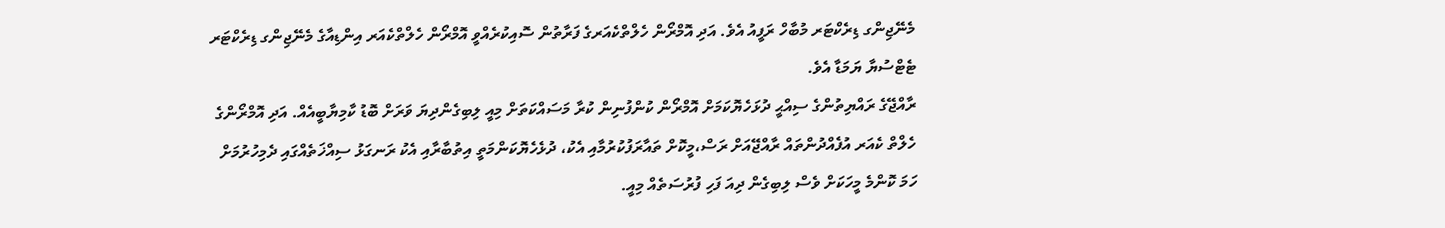މެނޭޖިންގ ޑިރެކްޓަރ މުބާހް ރަފީއު އެވެ. އަދި އޮމްރޯން ހެލްތްކެއަރގެ ފަރާތުން ސޮއިކުރެއްވީ އޮމްރޯން ހެލްތްކެއަރ އިންޑިއާގެ މެނޭޖިންގ ޑިރެކްޓަރ ޓެޓްސުޔާ ޔަމަޑާ އެވެ.
ރާއްޖޭގެ ރައްޔިތުންގެ ސިއްޙީ ދުޅަހެޔޮކަމަށް އޮމްރޯން ކުންފުނިން ކުރާ މަސައްކަތަށް މިއީ ލިބިގެންދިޔަ ވަރަށް ބޮޑު ކާމިޔާބީއެއް. އަދި އޮމްރޯންގެ ހެލްތް ކެއަރ އުފެއްދުންތައް ރާއްޖޭއަށް ރަސް،މީކޮށް ތައާރަފުކުރުމާއި އެކު، ދުޅެހެޔޮކަންމަތީ އިތުބާރާއި އެކު ރަނގަޅު ސިއްޚަތެއްގައި ދެމިހުރުމަށް ހަމަ ކޮންމެ މީހަކަށް ވެސް ލިބިގެން ދިއަ ފަހި ފުރުސަތެއް މިއީ.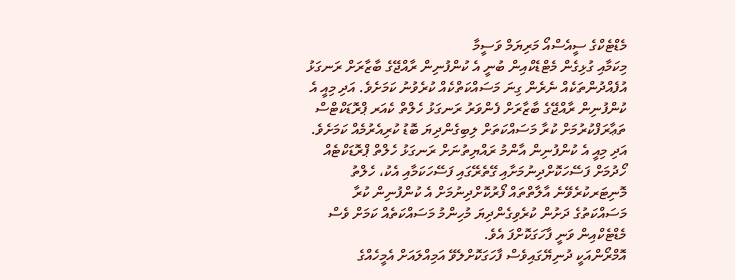މެޑްޓެކްގެ ސީއެސްއޯ މަރިޔަމް ވަސީމާ
މިކަމާއި ގުޅިގެން މެޓްޑެކްއިން ބުނީ އެ ކުންފުނިން ރާއްޖޭގެ ބާޒާރަށް ރަނގަޅު އުފެއްދުންތަކެއް ނެރެން ގިނަ މަސައްކަތްކެއް ކުރެވުނު ކަމަށެވެ. އަދި މިއީ އެ ކުންފުނިން ރާއްޖޭގެ ބާޒާރަށް ފެންވަރު ރަނގަޅު ހެލްތް ކެއަރ ޕްރޮޑަކްޓްސް ތަޢާރަފްކުރުމަށް ކުރާ މަސައްކަތަށް ލިބިގެންދިޔަ ބޮޑު ކުރިއެރުމެއް ކަމަށެވެ.
އަދި މިއީ އެ ކުންފުނިން އާންމު ރައްޔިތުނަށް ރަނގަޅު ހެލްތް ޕްރޮޑަކްޓެއް ހޯދުމަށް ފަސޭހަކޮށްދިނުމަށާއި ގޭތެރޭގައި ފަސޭހަކަމާއި އެކު، ހެލްތު މޮނިޓަރކުރެވޭނެ އާލާތްތައް ފޯރުކޮށްދިނުމަށް އެ ކުންފުނިން ކުރާ މަސައްކަތުގެ ދަށުން ކުރެވިގެންދިޔަ މުހިންމު މަސައްކަތެއް ކަމަށް ވެސް މެޑްޓެކްއިން ވަނީ ފާހަގަކޮށްފަ އެވެ.
އޮމްރޯންއަކީ ދުނިޔޭގައިވެސް ފާހަގަކޮށްލެވޭ އަމިއްލައަށް އެމީހެއްގެ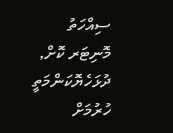ސިއްހަތު މޮނިޓަރ ކޮށް, ދުޅަހެޔޮކަންމަތީ ހުރުމަށް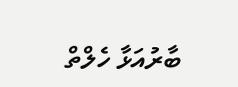ބާރުއަޅާ ހެލްތް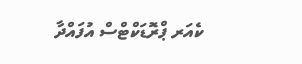ކެއަރ ޕްރޮޑަކްޓްސް އުފައްދާ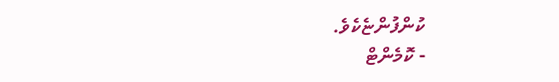ކުންފުންޏެކެވެ.
- ކޮމެންޓް